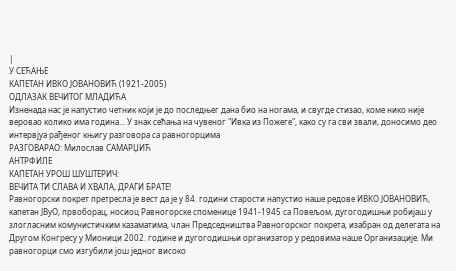|
У СЕЋАЊЕ
КАПЕТАН ИВКО ЈОВАНОВИЋ (1921-2005)
ОДЛАЗАК ВЕЧИТОГ МЛАДИЋА
Изненада нас је напустио четник који је до последњег дана био на ногама, и свугде стизао, коме нико није веровао колико има година... У знак сећања на чувеног "Ивка из Пожеге", како су га сви звали, доносимо део интервјуа рађеног књигу разговора са равногорцима
РАЗГОВАРАО: Милослав САМАРЏИЋ
АНТРФИЛЕ
КАПЕТАН УРОШ ШУШТЕРИЧ:
ВЕЧИТА ТИ СЛАВА И ХВАЛА, ДРАГИ БРАТЕ!
Равногорски покрет претресла је вест да је у 84. години старости напустио наше редове ИВКО ЈОВАНОВИЋ, капетан ЈВуО, првоборац, носиоц Равногорске споменице 1941-1945 са Повељом, дугогодишњи робијаш у злогласним комунистичким казаматима, члан Председништва Равногорског покрета, изабран од делегата на Другом Конгресу у Мионици 2002. године и дугогодишњи организатор у редовима наше Организације. Ми равногорци смо изгубили још једног високо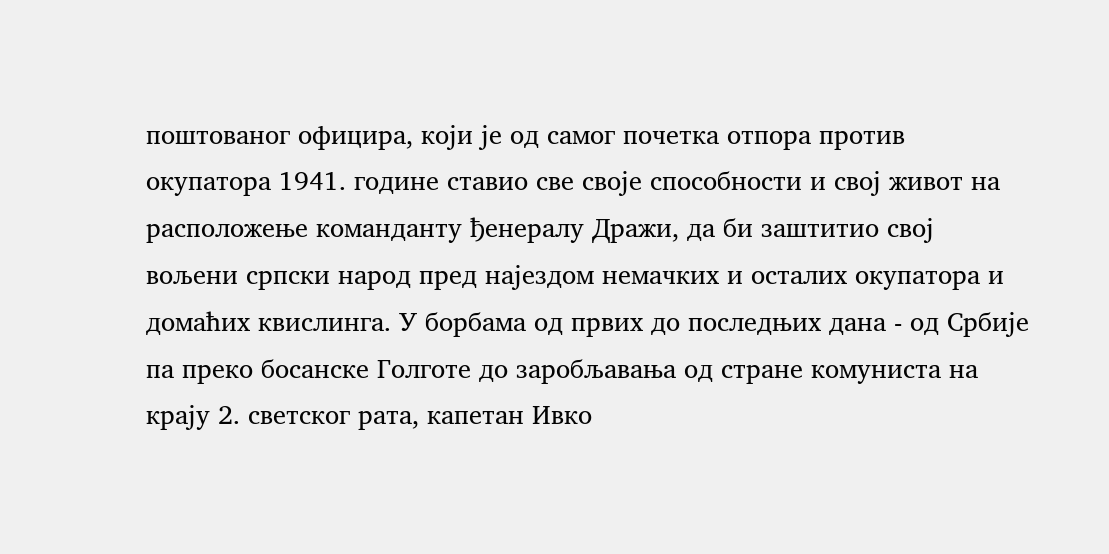поштованог официра, који је од самог почетка отпора против окупатора 1941. године ставио све своје способности и свој живот на расположење команданту ђенералу Дражи, да би заштитио свој вољени српски народ пред најездом немачких и осталих окупатора и домаћих квислинга. У борбама од првих до последњих дана - од Србије па преко босанске Голготе до заробљавања од стране комуниста на крају 2. светског рата, капетан Ивко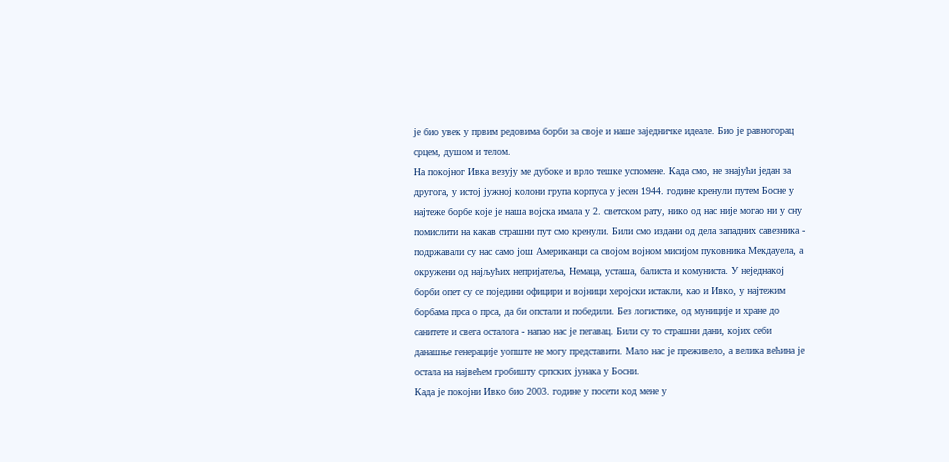је био увек у првим редовима борби за своје и наше заједничке идеале. Био је равногорац срцем, душом и телом.
На покојног Ивка везују ме дубоке и врло тешке успомене. Када смо, не знајући један за другога, у истој јужној колони група корпуса у јесен 1944. године кренули путем Босне у најтеже борбе које је наша војска имала у 2. светском рату, нико од нас није могао ни у сну помислити на какав страшни пут смо кренули. Били смо издани од дела западних савезника - подржавали су нас само још Американци са својом војном мисијом пуковника Мекдауела, а окружени од најљућих непријатеља, Немаца, усташа, балиста и комуниста. У неједнакој борби опет су се поједини официри и војници херојски истакли, као и Ивко, у најтежим борбама прса о прса, да би опстали и победили. Без логистике, од муниције и хране до санитете и свега осталога - напао нас је пегавац. Били су то страшни дани, којих себи данашње генерације уопште не могу представити. Мало нас је преживело, а велика већина је остала на највећем гробишту српских јунака у Босни.
Када је покојни Ивко био 2003. године у посети код мене у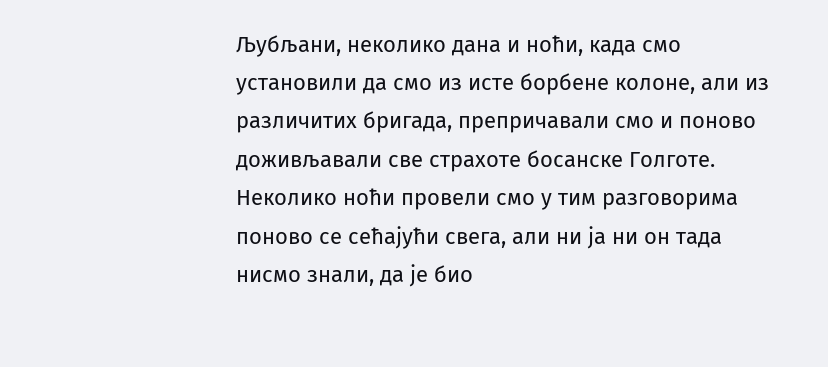Љубљани, неколико дана и ноћи, када смо установили да смо из исте борбене колоне, али из различитих бригада, препричавали смо и поново доживљавали све страхоте босанске Голготе. Неколико ноћи провели смо у тим разговорима поново се сећајући свега, али ни ја ни он тада нисмо знали, да је био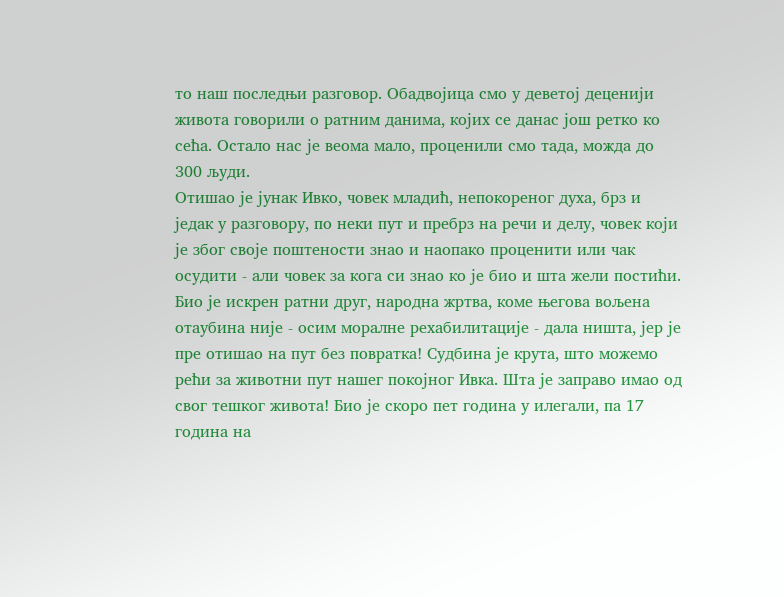то наш последњи разговор. Обадвојица смо у деветој деценији живота говорили о ратним данима, којих се данас још ретко ко сећа. Остало нас је веома мало, проценили смо тада, можда до 300 људи.
Отишао је јунак Ивко, човек младић, непокореног духа, брз и једак у разговору, по неки пут и пребрз на речи и делу, човек који је због своје поштености знао и наопако проценити или чак осудити - али човек за кога си знао ко је био и шта жели постићи. Био је искрен ратни друг, народна жртва, коме његова вољена отаyбина није - осим моралне рехабилитације - дала ништа, јер је пре отишао на пут без повратка! Судбина је крута, што можемо рећи за животни пут нашег покојног Ивка. Шта је заправо имао од свог тешког живота! Био је скоро пет година у илегали, па 17 година на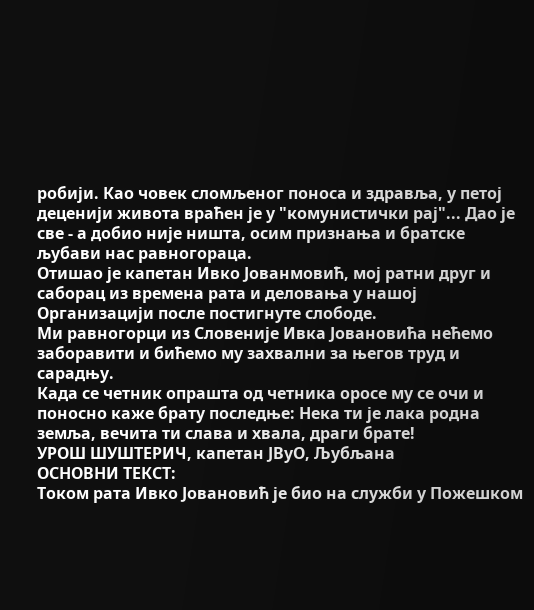робији. Као човек сломљеног поноса и здравља, у петој деценији живота враћен је у "комунистички рај"... Дао је све - а добио није ништа, осим признања и братске љубави нас равногораца.
Отишао је капетан Ивко Јованмовић, мој ратни друг и саборац из времена рата и деловања у нашој Организацији после постигнуте слободе.
Ми равногорци из Словеније Ивка Јовановића нећемо заборавити и бићемо му захвални за његов труд и сарадњу.
Када се четник опрашта од четника оросе му се очи и поносно каже брату последње: Нека ти је лака родна земља, вечита ти слава и хвала, драги брате!
УРОШ ШУШТЕРИЧ, капетан ЈВуО, Љубљана
ОСНОВНИ ТЕКСТ:
Током рата Ивко Јовановић је био на служби у Пожешком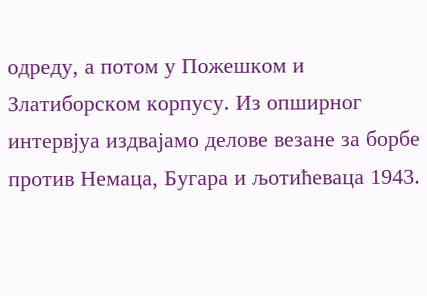одреду, а потом у Пожешком и Златиборском корпусу. Из опширног интервјуа издвајамо делове везане за борбе против Немаца, Бугара и љотићеваца 1943.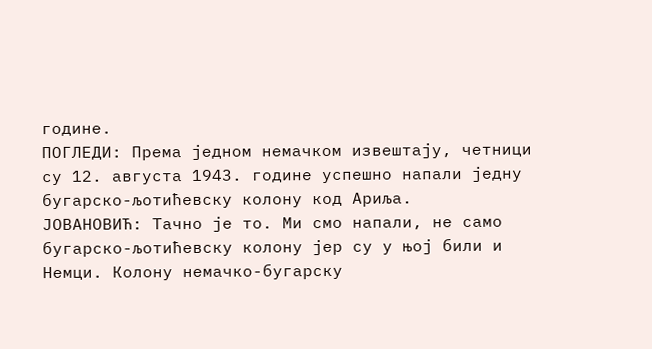године.
ПОГЛЕДИ: Према једном немачком извештају, четници су 12. августа 1943. године успешно напали једну бугарско-љотићевску колону код Ариља.
ЈОВАНОВИЋ: Тачно је то. Ми смо напали, не само бугарско-љотићевску колону јер су у њој били и Немци. Колону немачко-бугарску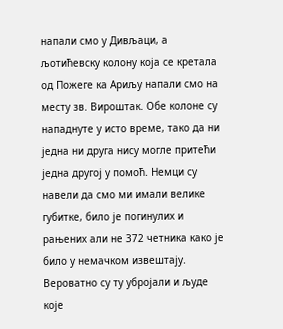напали смо у Дивљаци, а љотићевску колону која се кретала од Пожеге ка Ариљу напали смо на месту зв. Вироштак. Обе колоне су нападнуте у исто време, тако да ни једна ни друга нису могле притећи једна другој у помоћ. Немци су навели да смо ми имали велике губитке, било је погинулих и рањених али не 372 четника како је било у немачком извештају. Вероватно су ту убројали и људе које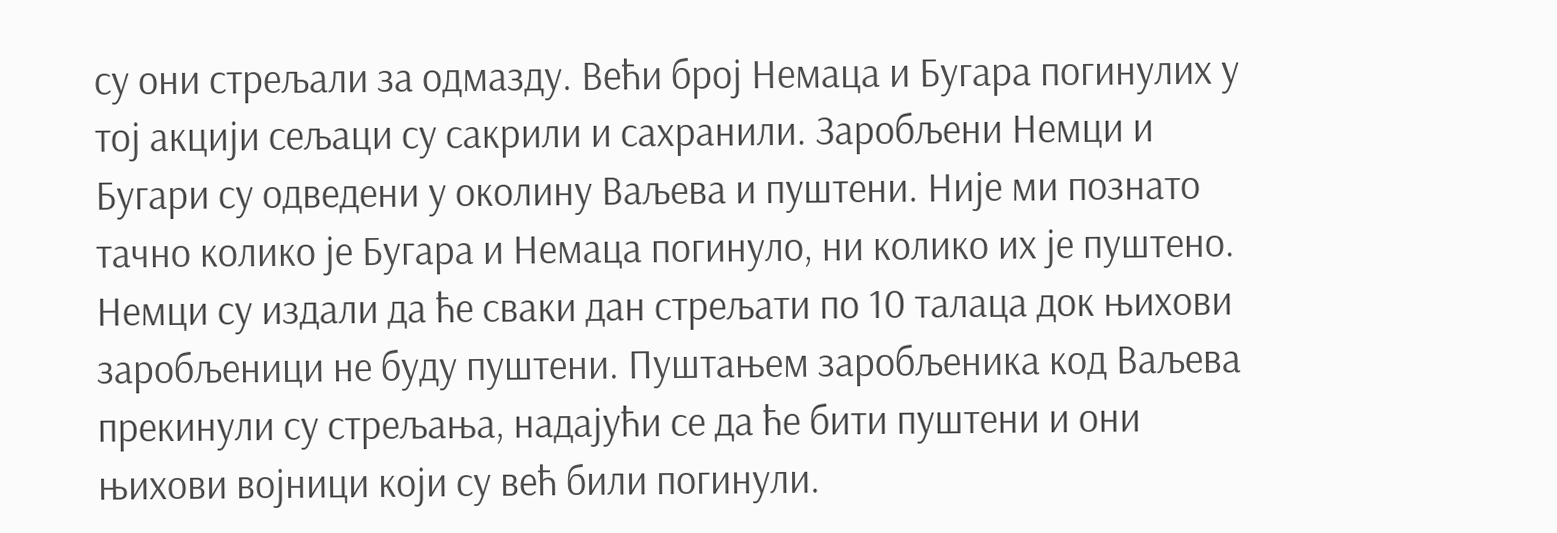су они стрељали за одмазду. Већи број Немаца и Бугара погинулих у тој акцији сељаци су сакрили и сахранили. Заробљени Немци и Бугари су одведени у околину Ваљева и пуштени. Није ми познато тачно колико је Бугара и Немаца погинуло, ни колико их је пуштено. Немци су издали да ће сваки дан стрељати по 10 талаца док њихови заробљеници не буду пуштени. Пуштањем заробљеника код Ваљева прекинули су стрељања, надајући се да ће бити пуштени и они њихови војници који су већ били погинули.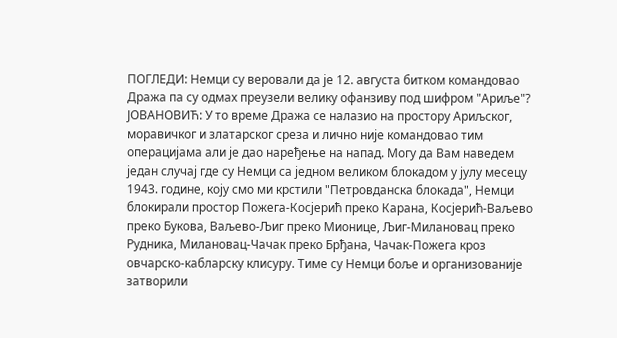ПОГЛЕДИ: Немци су веровали да је 12. августа битком командовао Дража па су одмах преузели велику офанзиву под шифром "Ариље"?
ЈОВАНОВИЋ: У то време Дража се налазио на простору Ариљског, моравичког и златарског среза и лично није командовао тим операцијама али је дао наређење на напад. Могу да Вам наведем један случај где су Немци са једном великом блокадом у јулу месецу 1943. године, коју смо ми крстили "Петровданска блокада", Немци блокирали простор Пожега-Косјерић преко Карана, Косјерић-Ваљево преко Букова, Ваљево-Љиг преко Мионице, Љиг-Милановац преко Рудника, Милановац-Чачак преко Брђана, Чачак-Пожега кроз овчарско-кабларску клисуру. Тиме су Немци боље и организованије затворили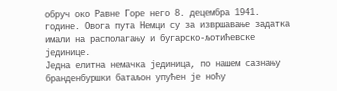обруч око Равне Горе него 8. децембра 1941. године. Овога пута Немци су за извршавање задатка имали на располагању и бугарско-љотићевске јединице.
Једна елитна немачка јединица, по нашем сазнању бранденбуршки батаљон упућен је ноћу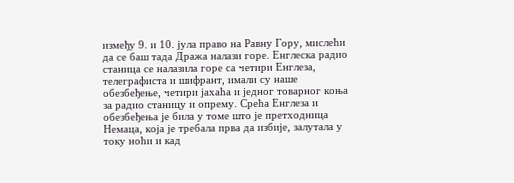између 9. и 10. јула право на Равну Гору, мислећи да се баш тада Дража налази горе. Енглеска радио станица се налазила горе са четири Енглеза, телеграфиста и шифрант, имали су наше обезбеђење, четири јахаћа и једног товарног коња за радио станицу и опрему. Срећа Енглеза и обезбеђења је била у томе што је претходница Немаца, која је требала прва да избије, залутала у току ноћи и кад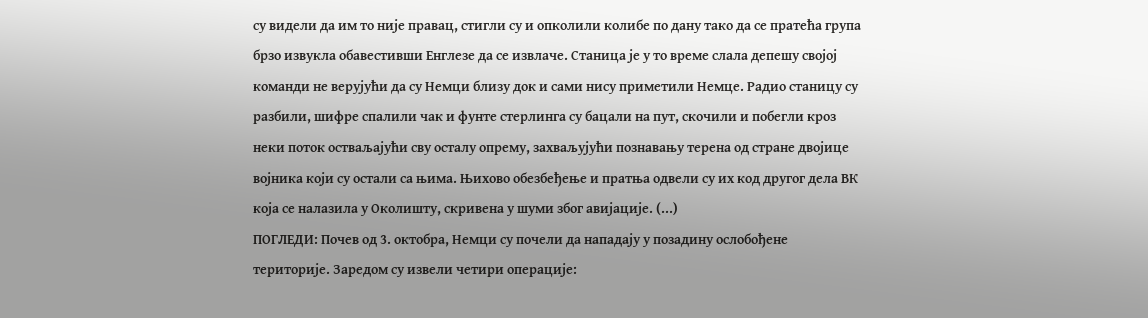су видели да им то није правац, стигли су и опколили колибе по дану тако да се пратећа група брзо извукла обавестивши Енглезе да се извлаче. Станица је у то време слала депешу својој команди не верујући да су Немци близу док и сами нису приметили Немце. Радио станицу су разбили, шифре спалили чак и фунте стерлинга су бацали на пут, скочили и побегли кроз неки поток остваљајући сву осталу опрему, захваљујући познавању терена од стране двојице војника који су остали са њима. Њихово обезбеђење и пратња одвели су их код другог дела ВК која се налазила у Околишту, скривена у шуми због авијације. (...)
ПОГЛЕДИ: Почев од 3. октобра, Немци су почели да нападају у позадину ослобођене територије. Заредом су извели четири операције: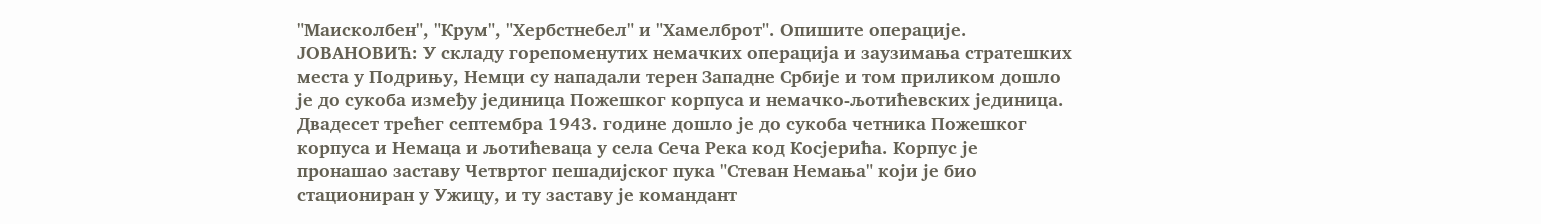"Маисколбен", "Крум", "Хербстнебел" и "Хамелброт". Опишите операције.
ЈОВАНОВИЋ: У складу горепоменутих немачких операција и заузимања стратешких места у Подрињу, Немци су нападали терен Западне Србије и том приликом дошло је до сукоба између јединица Пожешког корпуса и немачко-љотићевских јединица. Двадесет трећег септембра 1943. године дошло је до сукоба четника Пожешког корпуса и Немаца и љотићеваца у села Сеча Река код Косјерића. Корпус је пронашао заставу Четвртог пешадијског пука "Стеван Немања" који је био стациониран у Ужицу, и ту заставу је командант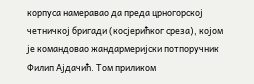корпуса намеравао да преда црногорској четничкој бригади (косјерићког среза), којом је командовао жандармеријски потпоручник Филип Ајдачић. Том приликом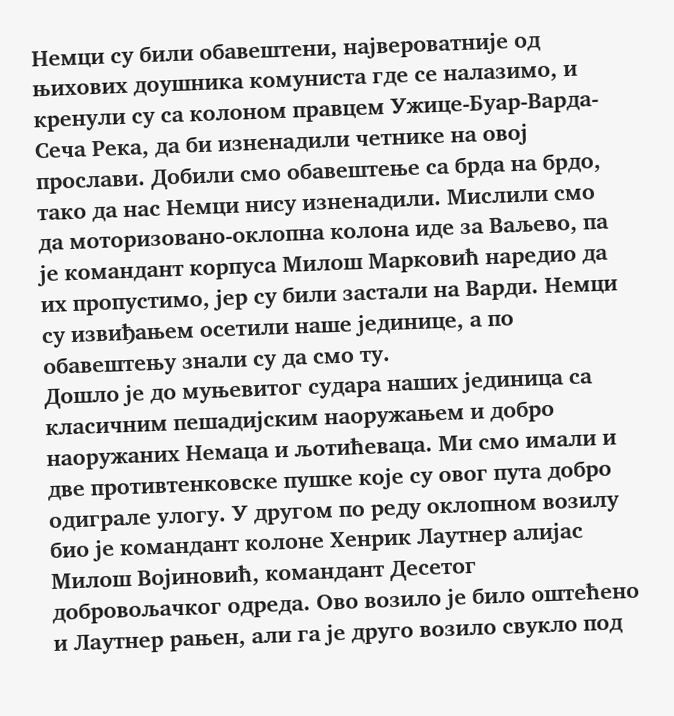Немци су били обавештени, највероватније од њихових доушника комуниста где се налазимо, и кренули су са колоном правцем Ужице-Буар-Варда-Сеча Река, да би изненадили четнике на овој прослави. Добили смо обавештење са брда на брдо, тако да нас Немци нису изненадили. Мислили смо да моторизовано-оклопна колона иде за Ваљево, па је командант корпуса Милош Марковић наредио да их пропустимо, јер су били застали на Варди. Немци су извиђањем осетили наше јединице, а по обавештењу знали су да смо ту.
Дошло је до муњевитог судара наших јединица са класичним пешадијским наоружањем и добро наоружаних Немаца и љотићеваца. Ми смо имали и две противтенковске пушке које су овог пута добро одиграле улогу. У другом по реду оклопном возилу био је командант колоне Хенрик Лаутнер алијас Милош Војиновић, командант Десетог добровољачког одреда. Ово возило је било оштећено и Лаутнер рањен, али га је друго возило свукло под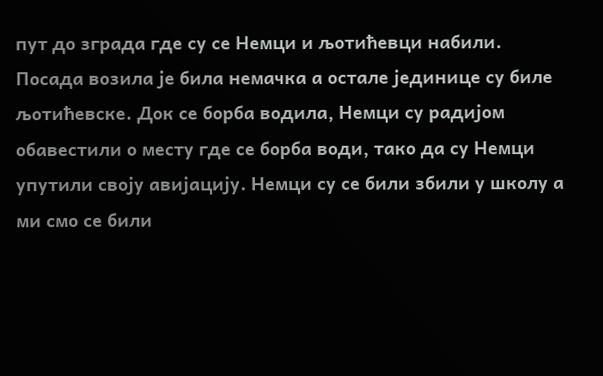пут до зграда где су се Немци и љотићевци набили. Посада возила је била немачка а остале јединице су биле љотићевске. Док се борба водила, Немци су радијом обавестили о месту где се борба води, тако да су Немци упутили своју авијацију. Немци су се били збили у школу а ми смо се били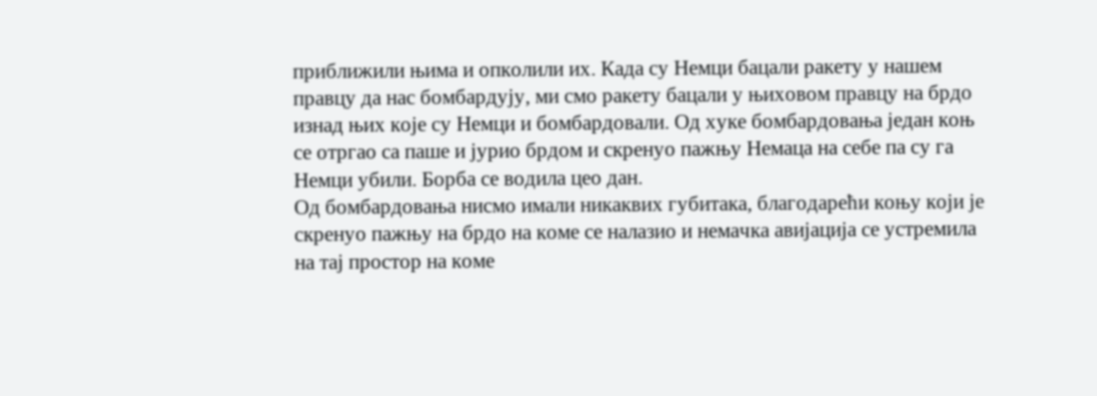приближили њима и опколили их. Када су Немци бацали ракету у нашем правцу да нас бомбардују, ми смо ракету бацали у њиховом правцу на брдо изнад њих које су Немци и бомбардовали. Од хуке бомбардовања један коњ се отргао са паше и јурио брдом и скренуо пажњу Немаца на себе па су га Немци убили. Борба се водила цео дан.
Од бомбардовања нисмо имали никаквих губитака, благодарећи коњу који је скренуо пажњу на брдо на коме се налазио и немачка авијација се устремила на тај простор на коме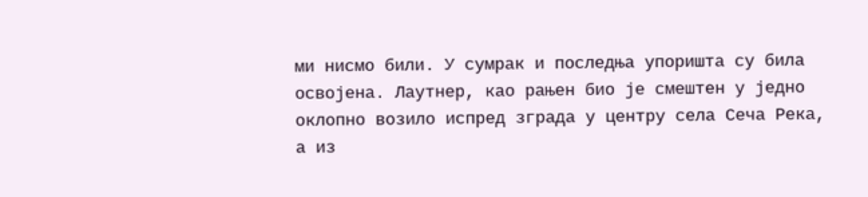ми нисмо били. У сумрак и последња упоришта су била освојена. Лаутнер, као рањен био је смештен у једно оклопно возило испред зграда у центру села Сеча Река, а из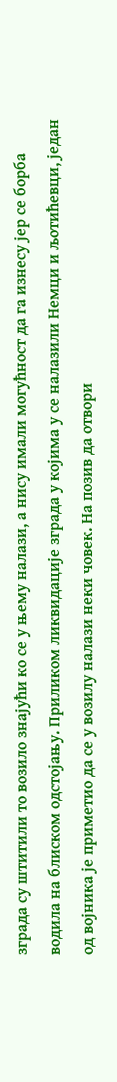зграда су штитили то возило знајући ко се у њему налази, а нису имали могућност да га изнесу јер се борба водила на блиском одстојању. Приликом ликвидације зграда у којима у се налазили Немци и љотићевци, један од војника је приметио да се у возилу налази неки човек. На позив да отвори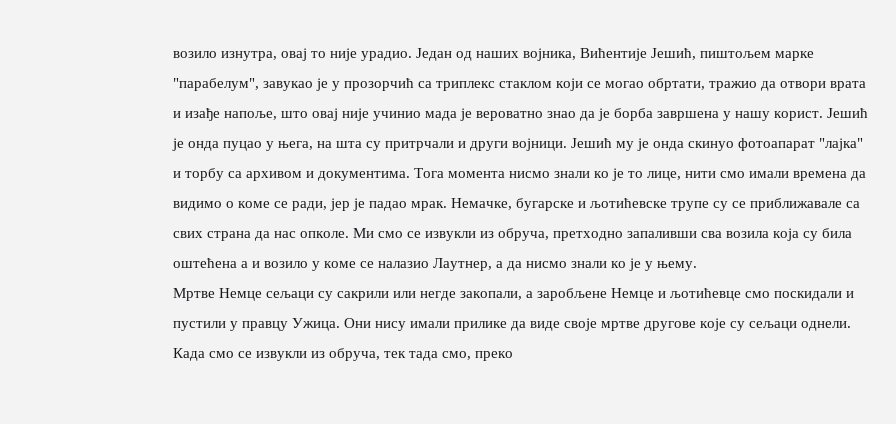возило изнутра, овај то није урадио. Један од наших војника, Вићентије Јешић, пиштољем марке "парабелум", завукао је у прозорчић са триплекс стаклом који се могао обртати, тражио да отвори врата и изађе напоље, што овај није учинио мада је вероватно знао да је борба завршена у нашу корист. Јешић је онда пуцао у њега, на шта су притрчали и други војници. Јешић му је онда скинуо фотоапарат "лајка" и торбу са архивом и документима. Тога момента нисмо знали ко је то лице, нити смо имали времена да видимо о коме се ради, јер је падао мрак. Немачке, бугарске и љотићевске трупе су се приближавале са свих страна да нас опколе. Ми смо се извукли из обруча, претходно запаливши сва возила која су била оштећена а и возило у коме се налазио Лаутнер, а да нисмо знали ко је у њему.
Мртве Немце сељаци су сакрили или негде закопали, а заробљене Немце и љотићевце смо поскидали и пустили у правцу Ужица. Они нису имали прилике да виде своје мртве другове које су сељаци однели. Када смо се извукли из обруча, тек тада смо, преко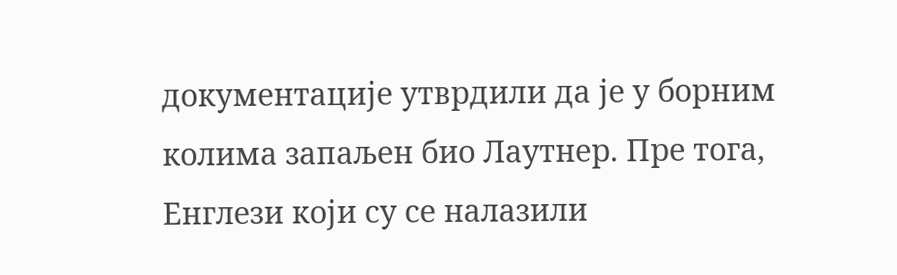документације утврдили да је у борним колима запаљен био Лаутнер. Пре тога, Енглези који су се налазили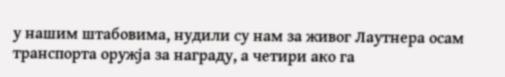у нашим штабовима, нудили су нам за живог Лаутнера осам транспорта оружја за награду, а четири ако га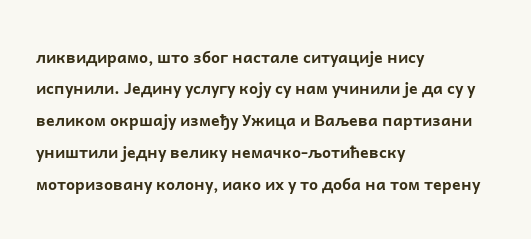ликвидирамо, што због настале ситуације нису испунили. Једину услугу коју су нам учинили је да су у великом окршају између Ужица и Ваљева партизани уништили једну велику немачко-љотићевску моторизовану колону, иако их у то доба на том терену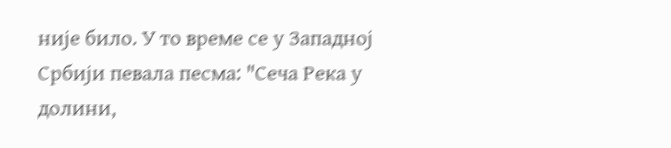није било. У то време се у Западној Србији певала песма: "Сеча Река у долини,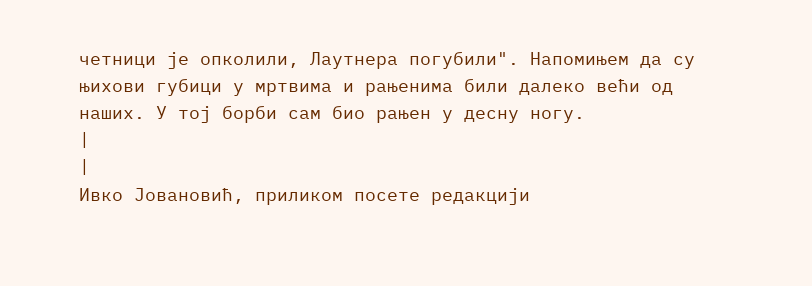четници је опколили, Лаутнера погубили". Напомињем да су њихови губици у мртвима и рањенима били далеко већи од наших. У тој борби сам био рањен у десну ногу.
|
|
Ивко Јовановић, приликом посете редакцији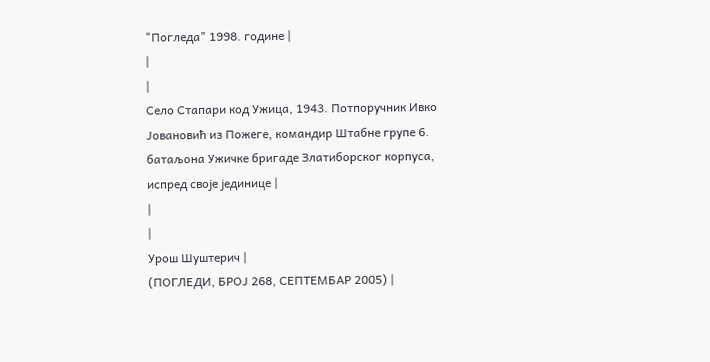"Погледа" 1998. године |
|
|
Село Стапари код Ужица, 1943. Потпоручник Ивко Јовановић из Пожеге, командир Штабне групе 6. батаљона Ужичке бригаде Златиборског корпуса, испред своје јединице |
|
|
Урош Шуштерич |
(ПОГЛЕДИ, БРОЈ 268, СЕПТЕМБАР 2005) |